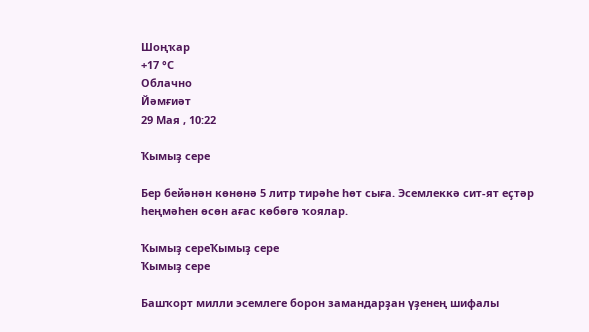Шоңҡар
+17 °С
Облачно
Йәмғиәт
29 Мая , 10:22

Ҡымыҙ сере

Бер бейәнән көнөнә 5 литр тирәһе һөт сыға. Эсемлеккә сит-ят еҫтәр һеңмәһен өсөн ағас көбөгә ҡоялар.

Ҡымыҙ сереҠымыҙ сере
Ҡымыҙ сере

Башҡорт милли эсемлеге борон замандарҙан үҙенең шифалы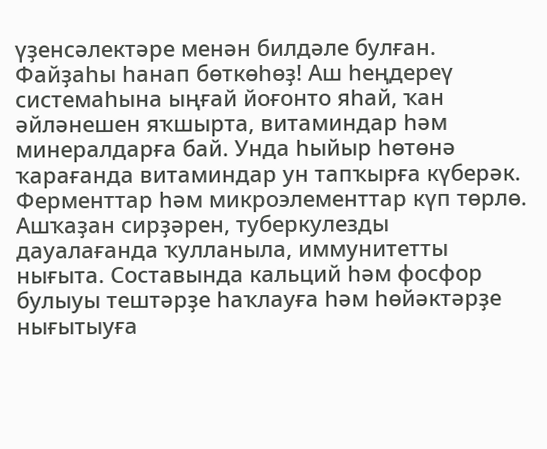үҙенсәлектәре менән билдәле булған. Файҙаһы һанап бөткөһөҙ! Аш һеңдереү системаһына ыңғай йоғонто яһай, ҡан әйләнешен яҡшырта, витаминдар һәм минералдарға бай. Унда һыйыр һөтөнә ҡарағанда витаминдар ун тапҡырға күберәк. Ферменттар һәм микроэлементтар күп төрлө. Ашҡаҙан сирҙәрен, туберкулезды дауалағанда ҡулланыла, иммунитетты нығыта. Составында кальций һәм фосфор булыуы тештәрҙе һаҡлауға һәм һөйәктәрҙе нығытыуға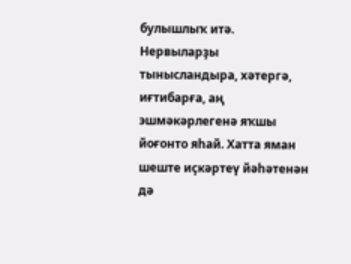булышлыҡ итә. Нервыларҙы тынысландыра, хәтергә, иғтибарға, аң эшмәкәрлегенә яҡшы йоғонто яһай. Хатта яман шеште иҫкәртеү йәһәтенән дә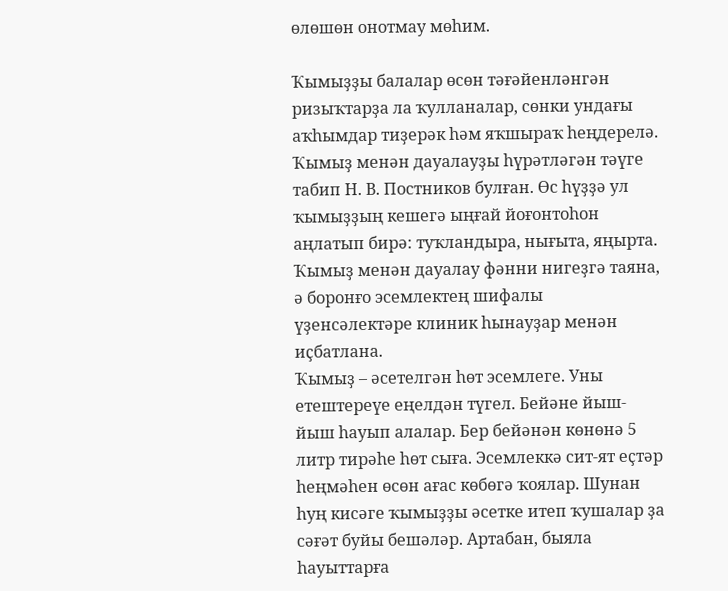өлөшөн онотмау мөһим.

Ҡымыҙҙы балалар өсөн тәғәйенләнгән ризыҡтарҙа ла ҡулланалар, сөнки ундағы аҡһымдар тиҙерәк һәм яҡшыраҡ һеңдерелә. Ҡымыҙ менән дауалауҙы һүрәтләгән тәүге табип Н. В. Постников булған. Өс һүҙҙә ул ҡымыҙҙың кешегә ыңғай йоғонтоһон аңлатып бирә: туҡландыра, нығыта, яңырта.
Ҡымыҙ менән дауалау фәнни нигеҙгә таяна, ә боронғо эсемлектең шифалы үҙенсәлектәре клиник һынауҙар менән иҫбатлана.
Ҡымыҙ – әсетелгән һөт эсемлеге. Уны етештереүе еңелдән түгел. Бейәне йыш-йыш һауып алалар. Бер бейәнән көнөнә 5 литр тирәһе һөт сыға. Эсемлеккә сит-ят еҫтәр һеңмәһен өсөн ағас көбөгә ҡоялар. Шунан һуң кисәге ҡымыҙҙы әсетке итеп ҡушалар ҙа сәғәт буйы бешәләр. Артабан, быяла һауыттарға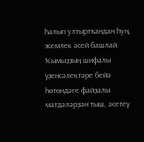һалып ултыртҡандан һуң, эсемлек әсей башлай.
Ҡымыҙҙың шифалы үҙенсәлектәре бейә һөтөндәге файҙалы матдәләрҙән тыш, әсетеү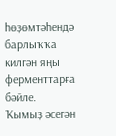һөҙөмтәһендә барлыҡҡа килгән яңы ферменттарға бәйле. Ҡымыҙ әсегән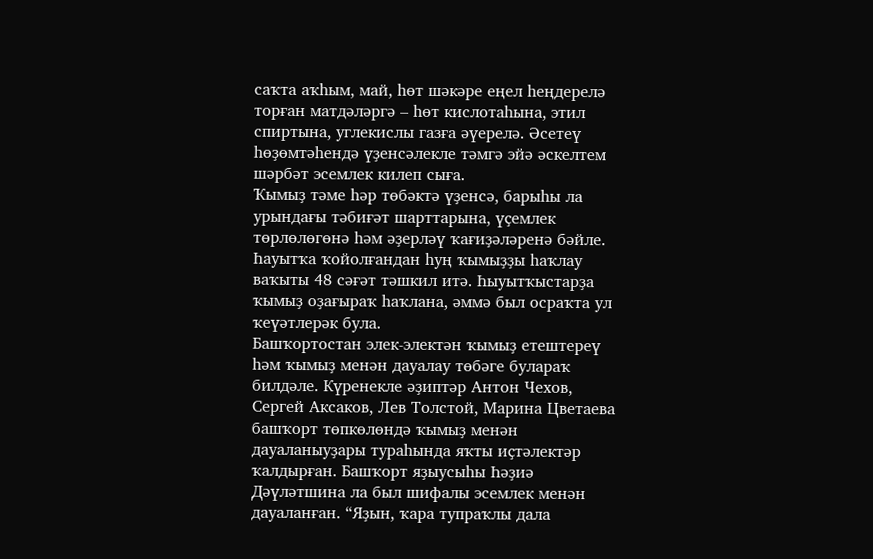саҡта аҡһым, май, һөт шәкәре еңел һеңдерелә торған матдәләргә – һөт кислотаһына, этил спиртына, углекислы газға әүерелә. Әсетеү һөҙөмтәһендә үҙенсәлекле тәмгә эйә әскелтем шәрбәт эсемлек килеп сыға.
Ҡымыҙ тәме һәр төбәктә үҙенсә, барыһы ла урындағы тәбиғәт шарттарына, үҫемлек төрлөлөгөнә һәм әҙерләү ҡағиҙәләренә бәйле. Һауытҡа ҡойолғандан һуң ҡымыҙҙы һаҡлау ваҡыты 48 сәғәт тәшкил итә. Һыуытҡыстарҙа ҡымыҙ оҙағыраҡ һаҡлана, әммә был осраҡта ул ҡеүәтлерәк була.
Башҡортостан элек-электән ҡымыҙ етештереү һәм ҡымыҙ менән дауалау төбәге булараҡ билдәле. Күренекле әҙиптәр Антон Чехов, Сергей Аксаков, Лев Толстой, Марина Цветаева башҡорт төпкөлөндә ҡымыҙ менән дауаланыуҙары тураһында яҡты иҫтәлектәр ҡалдырған. Башҡорт яҙыусыһы Һәҙиә Дәүләтшина ла был шифалы эсемлек менән дауаланған. “Яҙын, ҡара тупраҡлы дала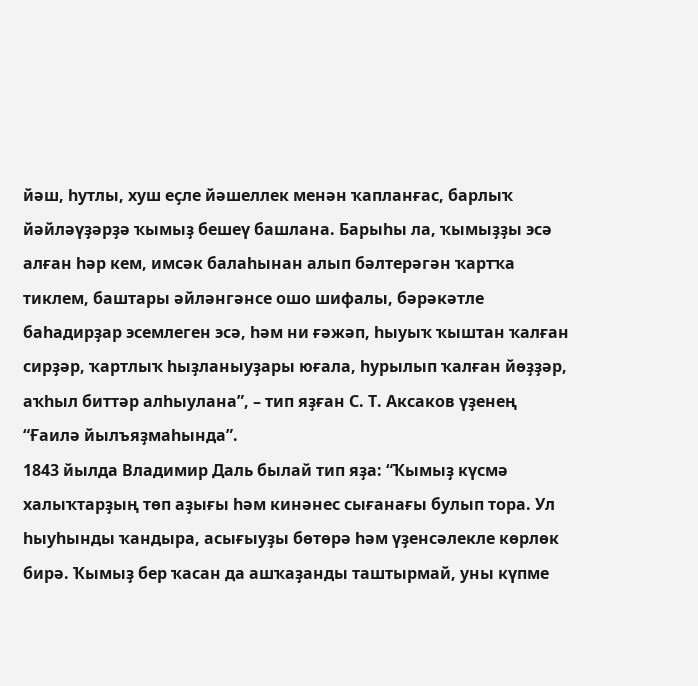йәш, һутлы, хуш еҫле йәшеллек менән ҡапланғас, барлыҡ йәйләүҙәрҙә ҡымыҙ бешеү башлана. Барыһы ла, ҡымыҙҙы эсә алған һәр кем, имсәк балаһынан алып бәлтерәгән ҡартҡа тиклем, баштары әйләнгәнсе ошо шифалы, бәрәкәтле баһадирҙар эсемлеген эсә, һәм ни ғәжәп, һыуыҡ ҡыштан ҡалған сирҙәр, ҡартлыҡ һыҙланыуҙары юғала, һурылып ҡалған йөҙҙәр, аҡһыл биттәр алһыулана”, – тип яҙған С. Т. Аксаков үҙенең “Ғаилә йылъяҙмаһында”.
1843 йылда Владимир Даль былай тип яҙа: “Ҡымыҙ күсмә халыҡтарҙың төп аҙығы һәм кинәнес сығанағы булып тора. Ул һыуһынды ҡандыра, асығыуҙы бөтөрә һәм үҙенсәлекле көрлөк бирә. Ҡымыҙ бер ҡасан да ашҡаҙанды таштырмай, уны күпме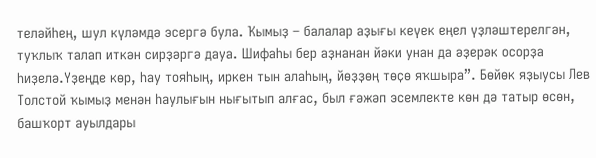теләйһең, шул күләмдә эсергә була. Ҡымыҙ – балалар аҙығы кеүек еңел үҙләштерелгән, туҡлыҡ талап иткән сирҙәргә дауа. Шифаһы бер аҙнанан йәки унан да әҙерәк осорҙа һиҙелә.Үҙеңде көр, һау тояһың, иркен тын алаһың, йөҙҙөң төҫө яҡшыра”. Бөйөк яҙыусы Лев Толстой ҡымыҙ менән һаулығын нығытып алғас, был ғәжәп эсемлекте көн дә татыр өсөн, башҡорт ауылдары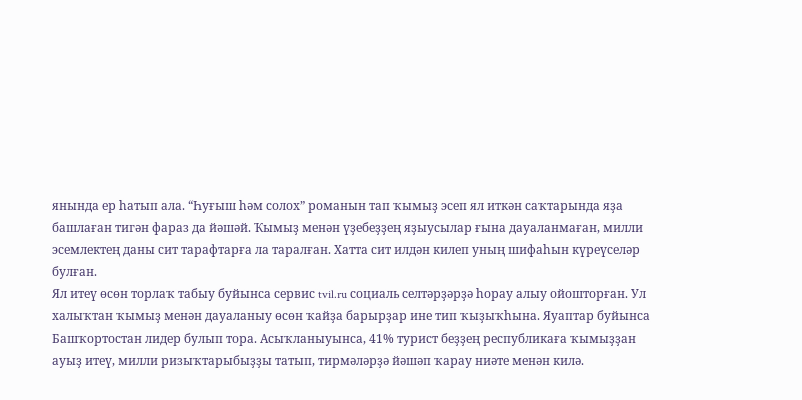янында ер һатып ала. “Һуғыш һәм солох” романын тап ҡымыҙ эсеп ял иткән саҡтарында яҙа башлаған тигән фараз да йәшәй. Ҡымыҙ менән үҙебеҙҙең яҙыусылар ғына дауаланмаған, милли эсемлектең даны сит тарафтарға ла таралған. Хатта сит илдән килеп уның шифаһын күреүселәр булған.
Ял итеү өсөн торлаҡ табыу буйынса сервис tvil.ru социаль селтәрҙәрҙә һорау алыу ойошторған. Ул халыҡтан ҡымыҙ менән дауаланыу өсөн ҡайҙа барырҙар ине тип ҡыҙыҡһына. Яуаптар буйынса Башҡортостан лидер булып тора. Асыҡланыуынса, 41% турист беҙҙең республикаға ҡымыҙҙан ауыҙ итеү, милли ризыҡтарыбыҙҙы татып, тирмәләрҙә йәшәп ҡарау ниәте менән килә.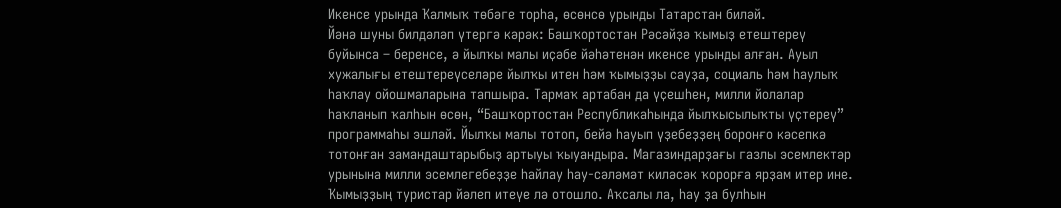Икенсе урында Ҡалмыҡ төбәге торһа, өсөнсө урынды Татарстан биләй.
Йәнә шуны билдәләп үтергә кәрәк: Башҡортостан Рәсәйҙә ҡымыҙ етештереү буйынса – беренсе, ә йылҡы малы иҫәбе йәһәтенән икенсе урынды алған. Ауыл хужалығы етештереүселәре йылҡы итен һәм ҡымыҙҙы сауҙа, социаль һәм һаулыҡ һаҡлау ойошмаларына тапшыра. Тармаҡ артабан да үҫешһен, милли йолалар һаҡланып ҡалһын өсөн, “Башҡортостан Республикаһында йылҡысылыҡты үҫтереү” программаһы эшләй. Йылҡы малы тотоп, бейә һауып үҙебеҙҙең боронғо кәсепкә тотонған замандаштарыбыҙ артыуы ҡыуандыра. Магазиндарҙағы газлы эсемлектәр урынына милли эсемлегебеҙҙе һайлау һау-сәләмәт киләсәк ҡорорға ярҙам итер ине. Ҡымыҙҙың туристар йәлеп итеүе лә отошло. Аҡсалы ла, һау ҙа булһын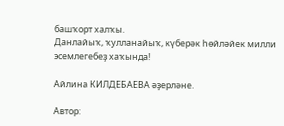башҡорт халҡы.
Данлайыҡ, ҡулланайыҡ, күберәк һөйләйек милли эсемлегебеҙ хаҡында!

Айлина КИЛДЕБАЕВА әҙерләне.

Автор: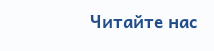Читайте нас